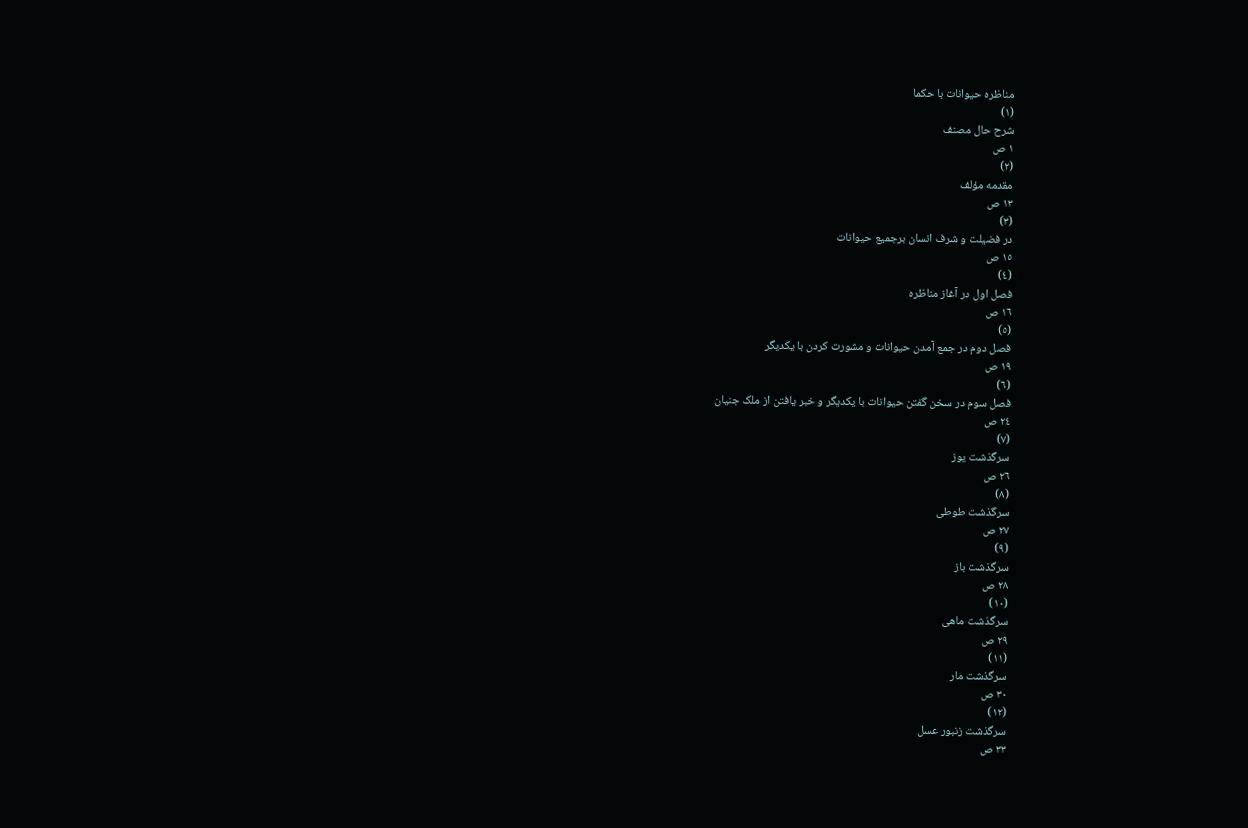مناظره حیوانات با حکما
(١)
شرح حال مصنف
١ ص
(٢)
مقدمه مؤلف
١٣ ص
(٣)
در فضیلت و شرف انسان برجمیع حیوانات
١٥ ص
(٤)
فصل اول در آغاز مناظره
١٦ ص
(٥)
فصل دوم در جمع آمدن حیوانات و مشورت کردن با یکدیگر
١٩ ص
(٦)
فصل سوم در سخن گفتن حیوانات با یکدیگر و خبر یافتن از ملک جنیان
٢٤ ص
(٧)
سرگذشت یوز
٢٦ ص
(٨)
سرگذشت طوطی
٢٧ ص
(٩)
سرگذشت باز
٢٨ ص
(١٠)
سرگذشت ماهی
٢٩ ص
(١١)
سرگذشت مار
٣٠ ص
(١٢)
سرگذشت زنبور عسل
٣٣ ص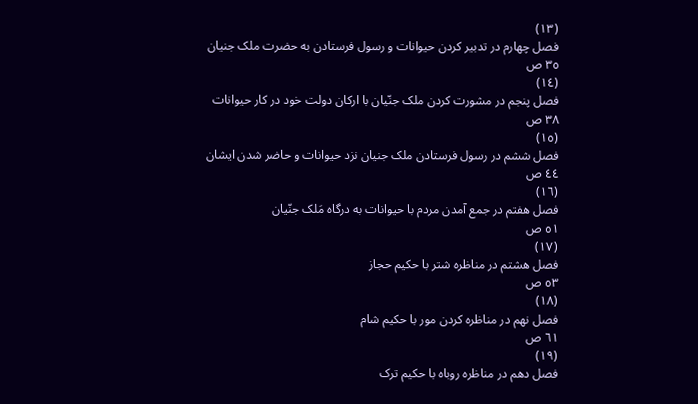(١٣)
فصل چهارم در تدبیر کردن حیوانات و رسول فرستادن به حضرت ملک جنیان
٣٥ ص
(١٤)
فصل پنجم در مشورت کردن ملک جنّیان با ارکان دولت خود در کار حیوانات
٣٨ ص
(١٥)
فصل ششم در رسول فرستادن ملک جنیان نزد حیوانات و حاضر شدن ایشان
٤٤ ص
(١٦)
فصل هفتم در جمع آمدن مردم با حیوانات به درگاه مَلک جنّیان
٥١ ص
(١٧)
فصل هشتم در مناظره شتر با حکیم حجاز
٥٣ ص
(١٨)
فصل نهم در مناظره کردن مور با حکیم شام
٦١ ص
(١٩)
فصل دهم در مناظره روباه با حکیم ترک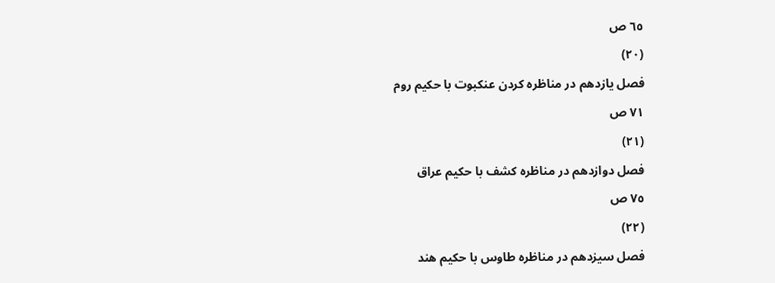٦٥ ص
(٢٠)
فصل یازدهم در مناظره کردن عنکبوت با حکیم روم
٧١ ص
(٢١)
فصل دوازدهم در مناظره کشف با حکیم عراق
٧٥ ص
(٢٢)
فصل سیزدهم در مناظره طاوس با حکیم هند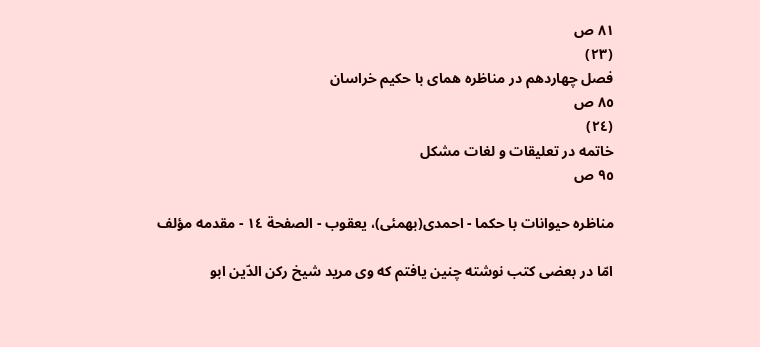٨١ ص
(٢٣)
فصل چهاردهم در مناظره همای با حکیم خراسان
٨٥ ص
(٢٤)
خاتمه در تعلیقات و لغات مشکل
٩٥ ص

مناظره حیوانات با حکما - احمدی(بهمئی)، یعقوب - الصفحة ١٤ - مقدمه مؤلف

امّا در بعضی کتب نوشته چنین یافتم که وی مرید شیخ رکن الدّین ابو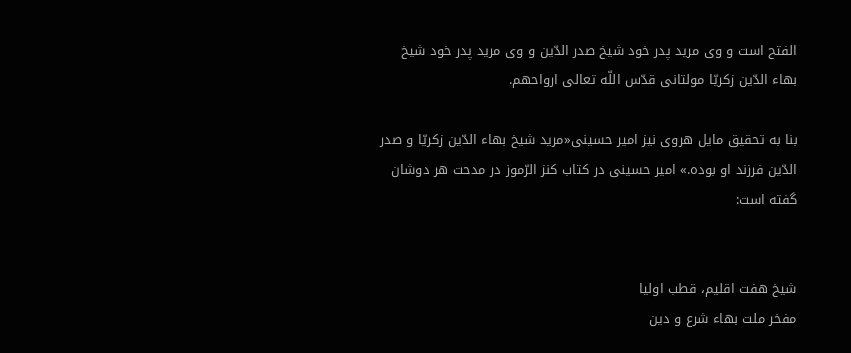الفتح است و وی مرید پدر خود شیخ صدر الدّین و وی مرید پدر خود شیخ بهاء الدّین زکریّا مولتانی قدّس اللّه تعالی ارواحهم.

بنا به تحقیق مایل هروی نیز امیر حسینی«مرید شیخ بهاء الدّین زکریّا و صدر الدّین فرزند او بوده.» امیر حسینی در کتاب کنز الرّموز در مدحت هر دوشان گفته است:


شیخ هفت اقلیم، قطب اولیا
مفخر ملت بهاء شرع و دین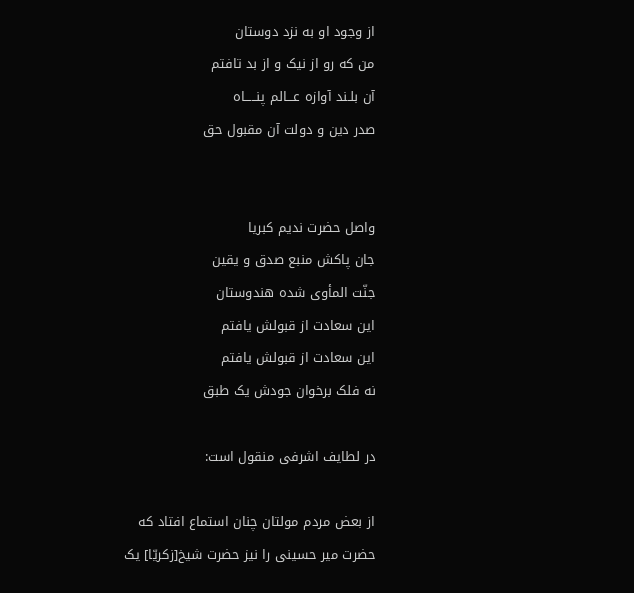از وجود او به نزد دوستان
من که رو از نیک و از بد تافتم
آن بلـند آوازه عـــالم پنـــــاه
صدر دین و دولت آن مقبول حق


واصل حضرت ندیم کبریا
جان پاکش منبع صدق و یقین
جنّت المأوی شده هندوستان
این سعادت از قبولش یافتم
این سعادت از قبولش یافتم
نه فلک برخوان جودش یک طبق

در لطایف اشرفی منقول است:

از بعض مردم مولتان چنان استماع افتاد که حضرت میر حسینی را نیز حضرت شیخ‌[زکریّا] یک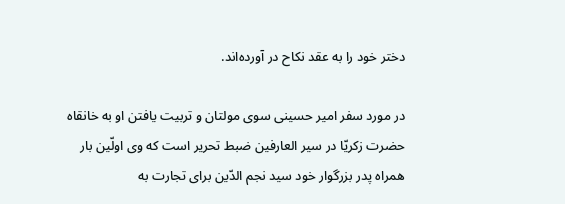دختر خود را به عقد نکاح در آورده‌اند.

در مورد سفر امیر حسینی سوی مولتان و تربیت یافتن او به خانقاه حضرت زکریّا در سیر العارفین ضبط تحریر است که وی اولّین بار همراه پدر بزرگوار خود سید نجم الدّین برای تجارت به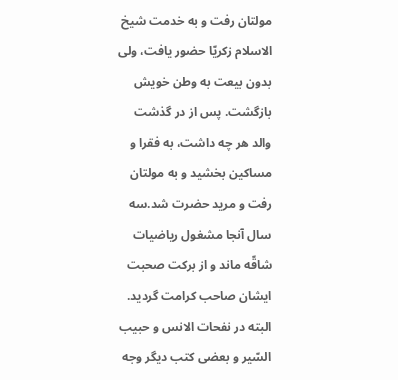مولتان رفت و به خدمت شیخ الاسلام زکریّا حضور یافت، ولی بدون بیعت به وطن خویش بازگشت. پس از در گذشت والد هر چه داشت، به فقرا و مساکین بخشید و به مولتان رفت و مرید حضرت شد.سه سال آنجا مشغول ریاضیات شاقّه ماند و از برکت صحبت ایشان صاحب کرامت گردید. البته در نفحات الانس و حبیب السّیر و بعضی کتب دیگر وجه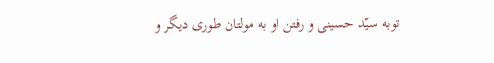توبه سیّد حسینی و رفتن او به مولتان طوری دیگر و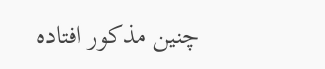چنین مذکور افتاده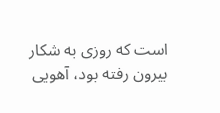است که روزی به شکار بیرون رفته بود، آهویی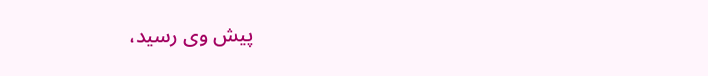پیش وی رسید،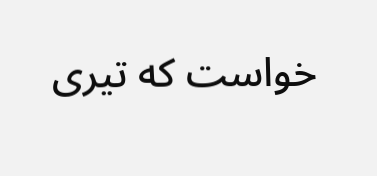خواست که تیری